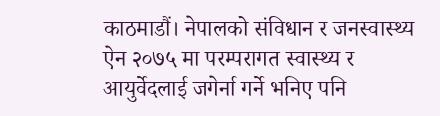काठमाडौं। नेपालको संविधान र जनस्वास्थ्य ऐन २०७५ मा परम्परागत स्वास्थ्य र आयुर्वेदलाई जगेर्ना गर्ने भनिए पनि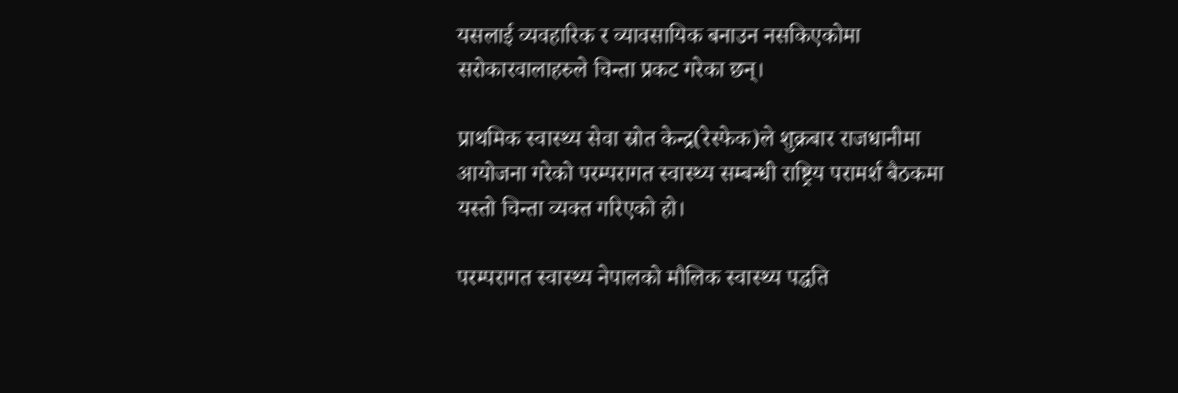यसलाई व्यवहारिक र व्यावसायिक बनाउन नसकिएकोमा सरोकारवालाहरुले चिन्ता प्रकट गरेका छन्।

प्राथमिक स्वास्थ्य सेवा स्रोत केन्द्र(रेस्फेक)ले शुक्रबार राजधानीमा आयोजना गरेको परम्परागत स्वास्थ्य सम्बन्धी राष्ट्रिय परामर्श बैठकमा यस्तो चिन्ता व्यक्त गरिएको हो।

परम्परागत स्वास्थ्य नेपालको मौलिक स्वास्थ्य पद्धति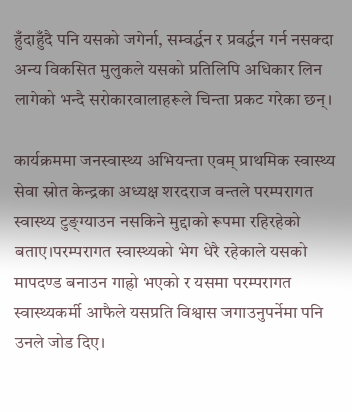हुँदाहुँदै पनि यसको जगेर्ना, सम्वर्द्धन र प्रवर्द्धन गर्न नसक्दा अन्य विकसित मुलुकले यसको प्रतिलिपि अधिकार लिन लागेको भन्दै सरोकारवालाहरूले चिन्ता प्रकट गरेका छन्।

कार्यक्रममा जनस्वास्थ्य अभियन्ता एवम् प्राथमिक स्वास्थ्य सेवा स्रोत केन्द्रका अध्यक्ष शरदराज वन्तले परम्परागत स्वास्थ्य टुङ्ग्याउन नसकिने मुद्दाको रूपमा रहिरहेको बताए।परम्परागत स्वास्थ्यको भेग धेरै रहेकाले यसको मापदण्ड बनाउन गाह्रो भएको र यसमा परम्परागत स्वास्थ्यकर्मी आफैले यसप्रति विश्वास जगाउनुपर्नेमा पनि उनले जोड दिए।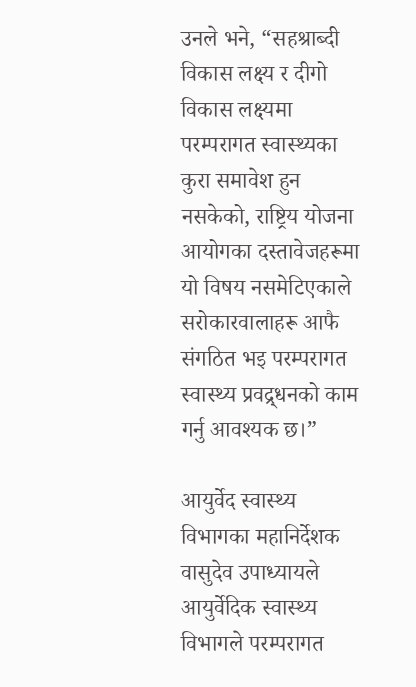उनले भने, “सहश्राब्दी विकास लक्ष्य र दीगो विकास लक्ष्यमा परम्परागत स्वास्थ्यका कुरा समावेश हुन नसकेको, राष्ट्रिय योजना आयोगका दस्तावेजहरूमा यो विषय नसमेटिएकाले सरोकारवालाहरू आफै संगठित भइ परम्परागत स्वास्थ्य प्रवद्र्धनको काम गर्नु आवश्यक छ।”

आयुर्वेद स्वास्थ्य विभागका महानिर्देशक वासुदेव उपाध्यायले आयुर्वेदिक स्वास्थ्य विभागले परम्परागत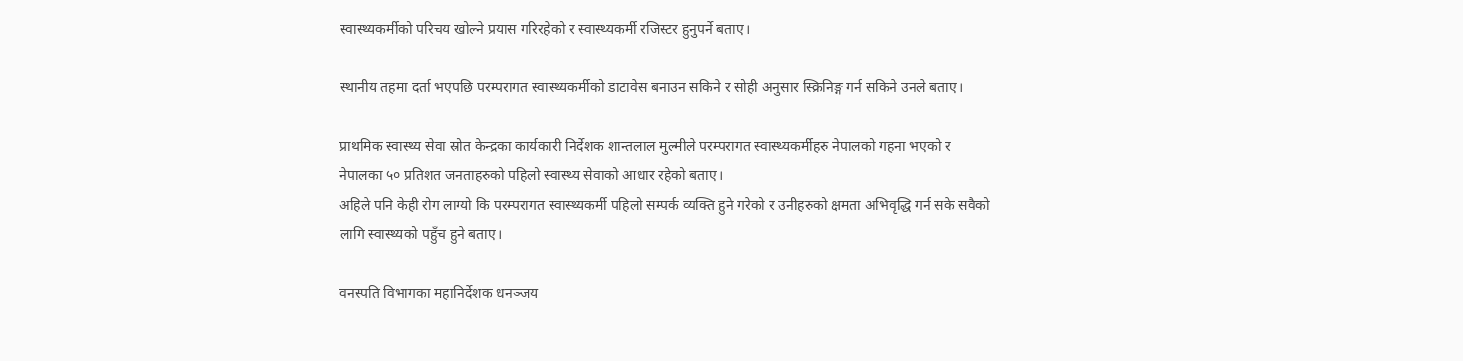स्वास्थ्यकर्मीको परिचय खोल्ने प्रयास गरिरहेको र स्वास्थ्यकर्मी रजिस्टर हुनुपर्ने बताए।

स्थानीय तहमा दर्ता भएपछि परम्परागत स्वास्थ्यकर्मीको डाटावेस बनाउन सकिने र सोही अनुसार स्क्रिनिङ्ग गर्न सकिने उनले बताए।

प्राथमिक स्वास्थ्य सेवा स्रोत केन्द्रका कार्यकारी निर्देशक शान्तलाल मुल्मीले परम्परागत स्वास्थ्यकर्मीहरु नेपालको गहना भएको र नेपालका ५० प्रतिशत जनताहरुको पहिलो स्वास्थ्य सेवाको आधार रहेको बताए।
अहिले पनि केही रोग लाग्यो कि परम्परागत स्वास्थ्यकर्मी पहिलो सम्पर्क व्यक्ति हुने गरेको र उनीहरुको क्षमता अभिवृद्धि गर्न सके सवैको लागि स्वास्थ्यको पहुँच हुने बताए।

वनस्पति विभागका महानिर्देशक धनञ्जय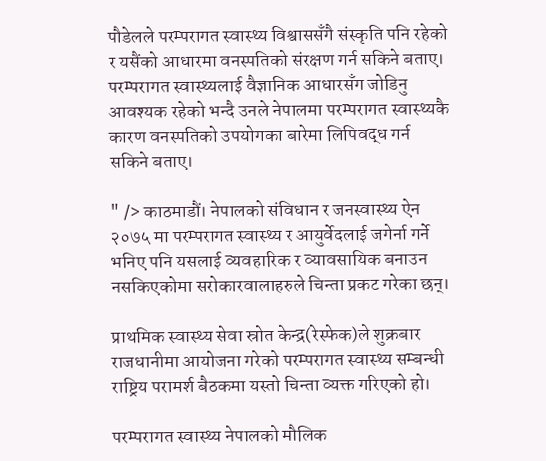पौडेलले परम्परागत स्वास्थ्य विश्वाससँगै संस्कृति पनि रहेको र यसैंको आधारमा वनस्पतिको संरक्षण गर्न सकिने बताए। परम्परागत स्वास्थ्यलाई वैज्ञानिक आधारसँग जोडिनु आवश्यक रहेको भन्दै उनले नेपालमा परम्परागत स्वास्थ्यकै कारण वनस्पतिको उपयोगका बारेमा लिपिवद्ध गर्न सकिने बताए।

" /> काठमाडौं। नेपालको संविधान र जनस्वास्थ्य ऐन २०७५ मा परम्परागत स्वास्थ्य र आयुर्वेदलाई जगेर्ना गर्ने भनिए पनि यसलाई व्यवहारिक र व्यावसायिक बनाउन नसकिएकोमा सरोकारवालाहरुले चिन्ता प्रकट गरेका छन्।

प्राथमिक स्वास्थ्य सेवा स्रोत केन्द्र(रेस्फेक)ले शुक्रबार राजधानीमा आयोजना गरेको परम्परागत स्वास्थ्य सम्बन्धी राष्ट्रिय परामर्श बैठकमा यस्तो चिन्ता व्यक्त गरिएको हो।

परम्परागत स्वास्थ्य नेपालको मौलिक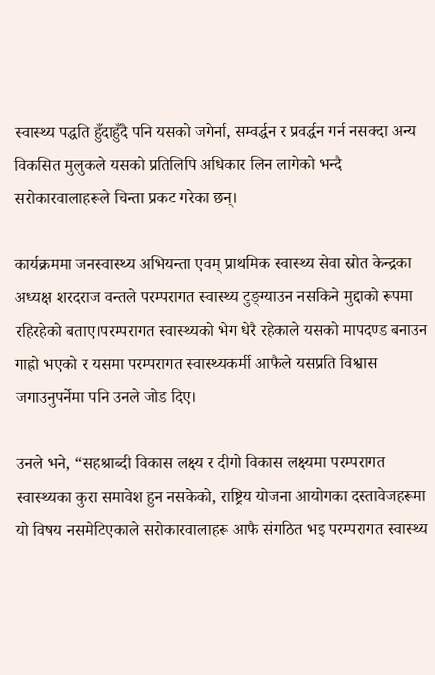स्वास्थ्य पद्धति हुँदाहुँदै पनि यसको जगेर्ना, सम्वर्द्धन र प्रवर्द्धन गर्न नसक्दा अन्य विकसित मुलुकले यसको प्रतिलिपि अधिकार लिन लागेको भन्दै सरोकारवालाहरूले चिन्ता प्रकट गरेका छन्।

कार्यक्रममा जनस्वास्थ्य अभियन्ता एवम् प्राथमिक स्वास्थ्य सेवा स्रोत केन्द्रका अध्यक्ष शरदराज वन्तले परम्परागत स्वास्थ्य टुङ्ग्याउन नसकिने मुद्दाको रूपमा रहिरहेको बताए।परम्परागत स्वास्थ्यको भेग धेरै रहेकाले यसको मापदण्ड बनाउन गाह्रो भएको र यसमा परम्परागत स्वास्थ्यकर्मी आफैले यसप्रति विश्वास जगाउनुपर्नेमा पनि उनले जोड दिए।

उनले भने, “सहश्राब्दी विकास लक्ष्य र दीगो विकास लक्ष्यमा परम्परागत स्वास्थ्यका कुरा समावेश हुन नसकेको, राष्ट्रिय योजना आयोगका दस्तावेजहरूमा यो विषय नसमेटिएकाले सरोकारवालाहरू आफै संगठित भइ परम्परागत स्वास्थ्य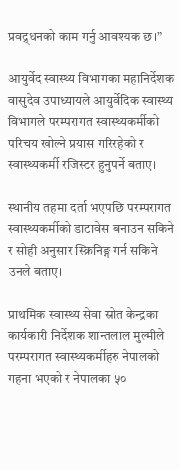प्रवद्र्धनको काम गर्नु आवश्यक छ।”

आयुर्वेद स्वास्थ्य विभागका महानिर्देशक वासुदेव उपाध्यायले आयुर्वेदिक स्वास्थ्य विभागले परम्परागत स्वास्थ्यकर्मीको परिचय खोल्ने प्रयास गरिरहेको र स्वास्थ्यकर्मी रजिस्टर हुनुपर्ने बताए।

स्थानीय तहमा दर्ता भएपछि परम्परागत स्वास्थ्यकर्मीको डाटावेस बनाउन सकिने र सोही अनुसार स्क्रिनिङ्ग गर्न सकिने उनले बताए।

प्राथमिक स्वास्थ्य सेवा स्रोत केन्द्रका कार्यकारी निर्देशक शान्तलाल मुल्मीले परम्परागत स्वास्थ्यकर्मीहरु नेपालको गहना भएको र नेपालका ५०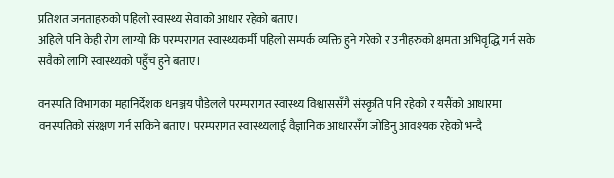प्रतिशत जनताहरुको पहिलो स्वास्थ्य सेवाको आधार रहेको बताए।
अहिले पनि केही रोग लाग्यो कि परम्परागत स्वास्थ्यकर्मी पहिलो सम्पर्क व्यक्ति हुने गरेको र उनीहरुको क्षमता अभिवृद्धि गर्न सके सवैको लागि स्वास्थ्यको पहुँच हुने बताए।

वनस्पति विभागका महानिर्देशक धनञ्जय पौडेलले परम्परागत स्वास्थ्य विश्वाससँगै संस्कृति पनि रहेको र यसैंको आधारमा वनस्पतिको संरक्षण गर्न सकिने बताए। परम्परागत स्वास्थ्यलाई वैज्ञानिक आधारसँग जोडिनु आवश्यक रहेको भन्दै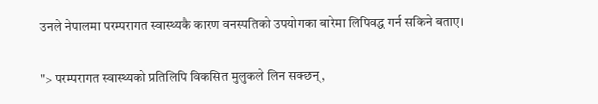उनले नेपालमा परम्परागत स्वास्थ्यकै कारण वनस्पतिको उपयोगका बारेमा लिपिवद्ध गर्न सकिने बताए।

"> परम्परागत स्वास्थ्यको प्रतिलिपि विकसित मुलुकले लिन सक्छन्,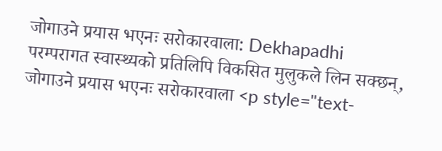जोगाउने प्रयास भएनः सरोकारवाला: Dekhapadhi
परम्परागत स्वास्थ्यको प्रतिलिपि विकसित मुलुकले लिन सक्छन्, जोगाउने प्रयास भएनः सरोकारवाला <p style="text-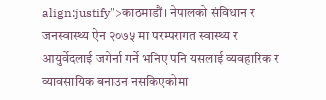align:justify">काठमाडौं। नेपालको संविधान र जनस्वास्थ्य ऐन २०७५ मा परम्परागत स्वास्थ्य र आयुर्वेदलाई जगेर्ना गर्ने भनिए पनि यसलाई व्यवहारिक र व्यावसायिक बनाउन नसकिएकोमा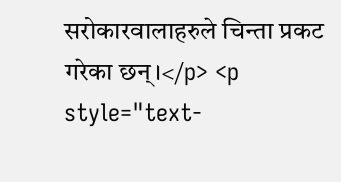सरोकारवालाहरुले चिन्ता प्रकट गरेका छन्।</p> <p style="text-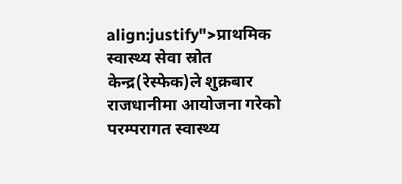align:justify">प्राथमिक स्वास्थ्य सेवा स्रोत केन्द्र(रेस्फेक)ले शुक्रबार राजधानीमा आयोजना गरेको परम्परागत स्वास्थ्य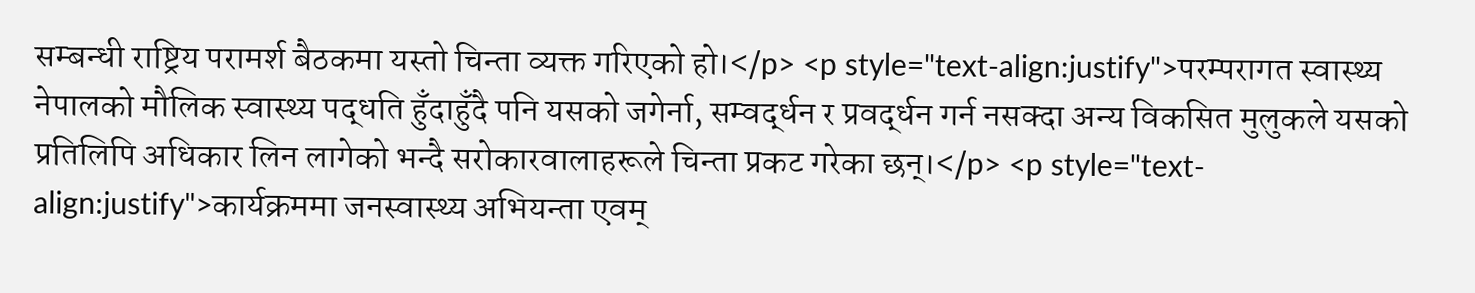सम्बन्धी राष्ट्रिय परामर्श बैठकमा यस्तो चिन्ता व्यक्त गरिएको हो।</p> <p style="text-align:justify">परम्परागत स्वास्थ्य नेपालको मौलिक स्वास्थ्य पद्धति हुँदाहुँदै पनि यसको जगेर्ना, सम्वर्द्धन र प्रवर्द्धन गर्न नसक्दा अन्य विकसित मुलुकले यसको प्रतिलिपि अधिकार लिन लागेको भन्दै सरोकारवालाहरूले चिन्ता प्रकट गरेका छन्।</p> <p style="text-align:justify">कार्यक्रममा जनस्वास्थ्य अभियन्ता एवम्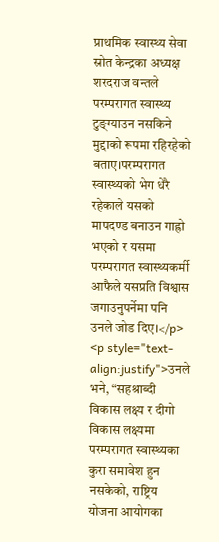प्राथमिक स्वास्थ्य सेवा स्रोत केन्द्रका अध्यक्ष शरदराज वन्तले परम्परागत स्वास्थ्य टुङ्ग्याउन नसकिने मुद्दाको रूपमा रहिरहेको बताए।परम्परागत स्वास्थ्यको भेग धेरै रहेकाले यसको मापदण्ड बनाउन गाह्रो भएको र यसमा परम्परागत स्वास्थ्यकर्मी आफैले यसप्रति विश्वास जगाउनुपर्नेमा पनि उनले जोड दिए।</p> <p style="text-align:justify">उनले भने, “सहश्राब्दी विकास लक्ष्य र दीगो विकास लक्ष्यमा परम्परागत स्वास्थ्यका कुरा समावेश हुन नसकेको, राष्ट्रिय योजना आयोगका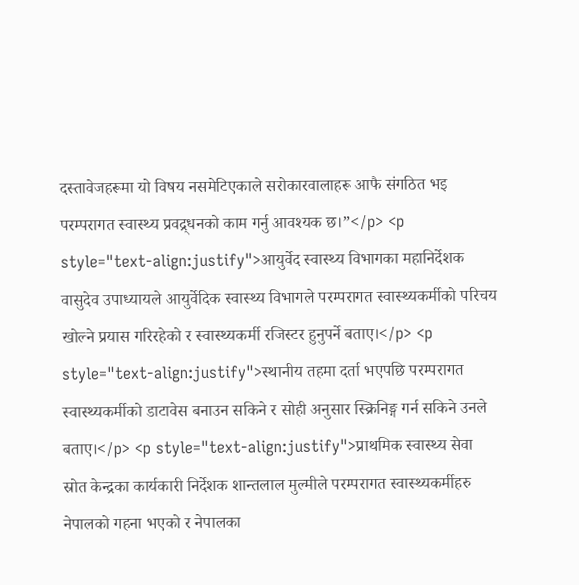दस्तावेजहरूमा यो विषय नसमेटिएकाले सरोकारवालाहरू आफै संगठित भइ परम्परागत स्वास्थ्य प्रवद्र्धनको काम गर्नु आवश्यक छ।”</p> <p style="text-align:justify">आयुर्वेद स्वास्थ्य विभागका महानिर्देशक वासुदेव उपाध्यायले आयुर्वेदिक स्वास्थ्य विभागले परम्परागत स्वास्थ्यकर्मीको परिचय खोल्ने प्रयास गरिरहेको र स्वास्थ्यकर्मी रजिस्टर हुनुपर्ने बताए।</p> <p style="text-align:justify">स्थानीय तहमा दर्ता भएपछि परम्परागत स्वास्थ्यकर्मीको डाटावेस बनाउन सकिने र सोही अनुसार स्क्रिनिङ्ग गर्न सकिने उनले बताए।</p> <p style="text-align:justify">प्राथमिक स्वास्थ्य सेवा स्रोत केन्द्रका कार्यकारी निर्देशक शान्तलाल मुल्मीले परम्परागत स्वास्थ्यकर्मीहरु नेपालको गहना भएको र नेपालका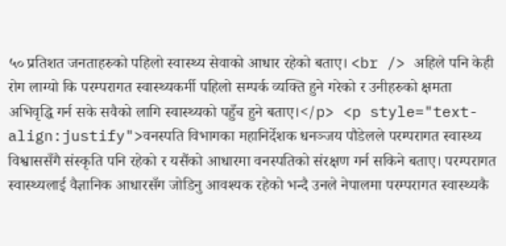५० प्रतिशत जनताहरुको पहिलो स्वास्थ्य सेवाको आधार रहेको बताए। <br /> अहिले पनि केही रोग लाग्यो कि परम्परागत स्वास्थ्यकर्मी पहिलो सम्पर्क व्यक्ति हुने गरेको र उनीहरुको क्षमता अभिवृद्धि गर्न सके सवैको लागि स्वास्थ्यको पहुँच हुने बताए।</p> <p style="text-align:justify">वनस्पति विभागका महानिर्देशक धनञ्जय पौडेलले परम्परागत स्वास्थ्य विश्वाससँगै संस्कृति पनि रहेको र यसैंको आधारमा वनस्पतिको संरक्षण गर्न सकिने बताए। परम्परागत स्वास्थ्यलाई वैज्ञानिक आधारसँग जोडिनु आवश्यक रहेको भन्दै उनले नेपालमा परम्परागत स्वास्थ्यकै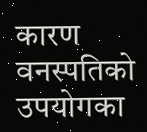कारण वनस्पतिको उपयोगका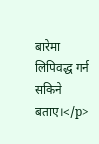बारेमा लिपिवद्ध गर्न सकिने बताए।</p>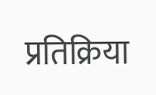प्रतिक्रिया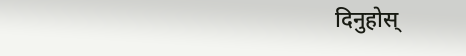दिनुहोस्